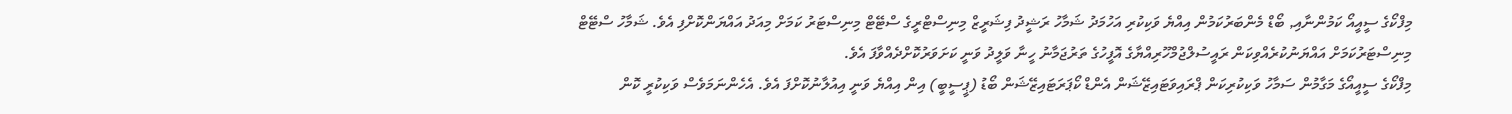މިފްކޯގެ ސީއީއޯ ކަމުންނާއި, ބޯޑް މެންބަރުކަމުން އިއްޔެ ވަކިކުރި އަހުމަދު ޝަމާހު ރަޝީދު ފިޝަރީޒް މިނިސްޓްރީގެ ސްޓޭޓް މިނިސްޓަރު ކަމަށް މިއަދު އައްޔަންކޮށްފި އެވެ. ޝަމާހު ސްޓޭޓް މިނިސްޓަރުކަމަށް އައްޔަނުކުރެއްވިކަން ރައީސުލްޖުމްހޫރިއްޔާގެ އޮފީހުގެ ތަރުޖަމާނު ހީނާ ވަލީދު ވަނީ ކަށަވަރުކޮށްދެއްވާފަ އެވެ.
މިފްކޯގެ ސީއީއޯގެ މަގާމުން ސަމާހު ވަކިކުރިކަން ޕްރައިވަޓައިޒޭޝަން އެންޑް ކޯޕަރަޓައިޒޭޝަން ބޯޑު (ޕީސީބީ) އިން އިއްޔެ ވަނީ އިއުލާނުކޮށްފަ އެވެ. އެހެންނަމަވެސް ވަކިކުރީ ކޮން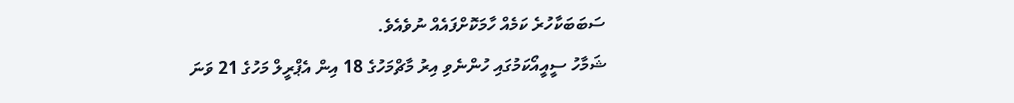ސަބަބަކާހުރެ ކަމެއް ހާމަކޮށްފައެއް ނުވެއެވެ.
ޝަމާހު ސީއީއޯކަމުގައި ހުންނެވި އިރު މާޗްމަހުގެ 18 އިން އެޕްރީލް މަހުގެ 21 ވަނަ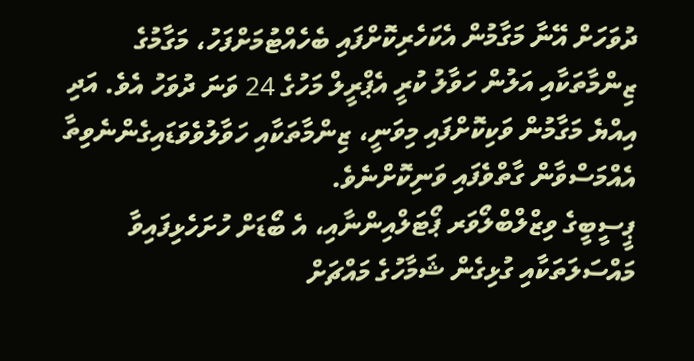ދުވަހަށް އޭނާ މަގާމުން އެކަހެރިކޮށްފައި ބެހެއްޓުމަށްފަހު، މަގާމުގެ ޒިންމާތަކާއި އަލުން ހަވާލު ކުރީ އެޕްރީލް މަހުގެ 24 ވަނަ ދުވަހު އެވެ. އަދި އިއްޔެ މަގާމުން ވަކިކޮށްފައި މިވަނީ، ޒިންމާތަކާއި ހަވާލުވެވަޑައިގެންނެވިތާ އެއްމަސްވާން ގާތްވެފައި ވަނިކޮށްނެވެ.
ޕީސީބީގެ ވިޒްލްބްލޯވަރ ޕޯޓަލްއިންނާއި، އެ ބޯޑަށް ހުށަހެޅިފައިވާ މައްސަލަތަކާއި ގުޅިގެން ޝަމާހުގެ މައްޗަށް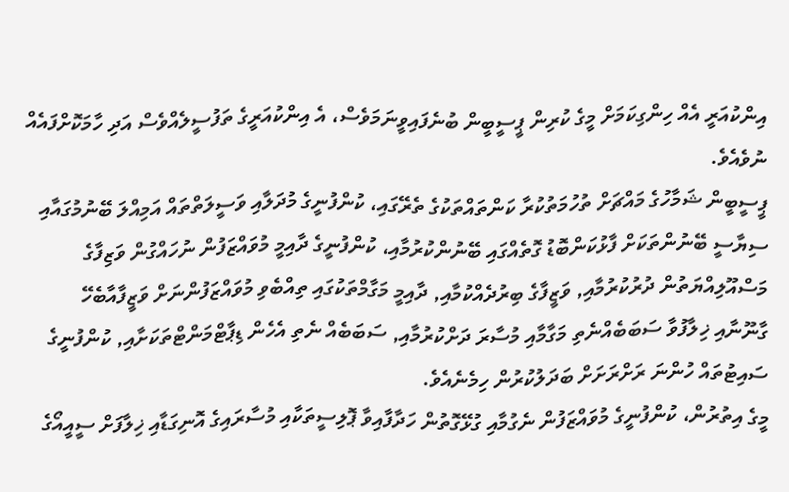އިންކުއަރީ އެއް ހިންގިކަމަށް މީގެ ކުރިން ޕީސީބީން ބުނެފައިވީނަމަވެސް، އެ އިންކުއަރީގެ ތަފުސީލެއްވެސް އަދި ހާމަކޮށްފައެއް ނުވެއެވެ.
ޕީސީބީން ޝަމާހުގެ މައްޗަށް ތުހުމަތުކުރާ ކަންތައްތަކުގެ ތެރޭގައި، ކުންފުނީގެ މުދަލާއި ވަސީލަތްތައް އަމިއްލަ ބޭނުމުގައާއި ސިޔާސީ ބޭނުންތަކަށް ފާޅުކަންބޮޑު ގޮތެއްގައި ބޭނުންކުރުމާއި، ކުންފުނީގެ ދާއިމީ މުވައްޒަފުން ނުހައްގުން ވަޒިފާގެ މަސްއޫލިއްޔަތުން ދުރުކުރުމާއި, ވަޒީފާގެ ބިރުދެއްކުމާއި, ދާއިމީ މަގާމްތަކުގައި ތިއްބެވި މުވައްޒަފުންނަށް ވަޒީފާއާބެހޭ ގާނޫނާއި ޚިލާފުވާ ސަބަބެއްނެތި މަގާމާއި މުސާރަ ދަށްކުރުމާއި, ސަބަބެއް ނެތި އެހެން ޑިޕާޓްމަންޓްތަކަށާއި, ކުންފުނީގެ ސައިޓުތައް ހުންނަ ރަށްރަށަށް ބަދަލުކުރުން ހިމެނެއެވެ.
މީގެ އިތުރުން، ކުންފުނީގެ މުވައްޒަފުން ނެގުމާއި ގުޅޭގޮތުން ހަދާފާއިވާ ޕޮލިސީތަކާއި މުސާރައިގެ އޮނިގަޑާއި ޚިލާފަށް ސީއީއޯގެ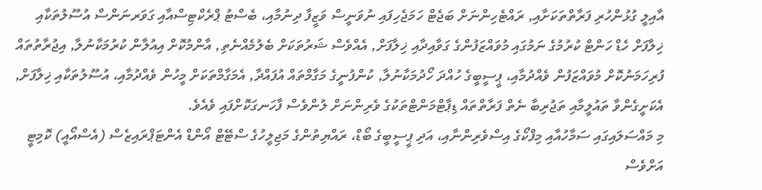އާއިލީ ގުޅުންހުރި ފަރާތްތަކަށާއި, ރައްޓެހިންނަށް ބަޖެޓް ހަމަޖެހިފައި ނުވަނީސް ވަޒީފާ ދިނުމާއި، ބެސްޓު ޕްރެކްޓިސްއާއި ގަވަރނަންސް އުސޫލުތަކާއި ޚިލާފަށް ހެޑް ހަންޓް ކުރުމުގެ ނަމުގައި މުވައްޒަފުންގެ ގަވާއިދާއި ޚިލާފަށް, އެއްވެސް ޝަރުތަކަށް ބެލުމެއްނެތި, އާންމުކޮށް އިއުލާން ކުރުމަކާނުލާ, އިޖުރާތުތައް ފުރިހަމަނުކޮށް މުވައްޒަފުން ވެއްދުމާއި، ޕީސީބީގެ ހުއްދަ ހޯދުމަކާނުލާ, ކުންފުނީގެ މަގާމްތައް އުފައްދާ, އެމަގާމްތަކަށް މީހުން ވެއްދުމާއި، އުސޫލުތަކާއި ޚިލާފަށް, އެކަށީގެންވާ ތައުލީމާއި ތަޖުރިބާ ނެތް ފަރާތްތައް ޑިޕާޓްމަންޓްތަކުގެ ވެރިންނަށް ލުންވެސް ފާހަނގަކޮށްފައި ވެއެވެ.
މި މައްސަލައިގައި ސަމާހުއާއި މިފްކޯގެ އިސްވެރިންނާއި، އަދި ޕީސީބީގެ ބޯޑް، ރައްޔިތުންގެ މަޖިލީހުގެ ސްޓޭޓް އޯންޑް އެންޓަޕްރައިޒެސް (އެސްއޯއީ) ކޮމިޓީ އަށްވެސް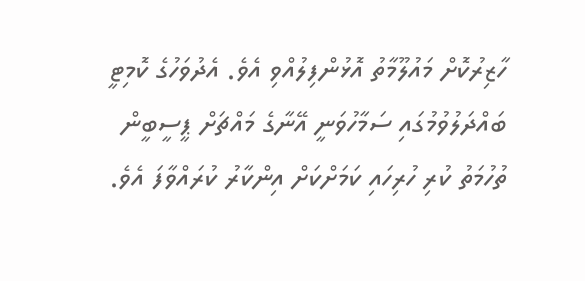ހާޒިރުކޮށް މައުލޫމާތު އޮޅުންފިލުއްވި އެވެ. އެދުވަހުގެ ކޮމިޓީ ބައްދަލުވުމުގައި ސަމާހުވަނީ އޭނާގެ މައްޗަށް ޕީސީބީން ތުހުމަތު ކުރި ހުރިހައި ކަމަށްކަށް އިންކާރު ކުރައްވާފަ އެވެ.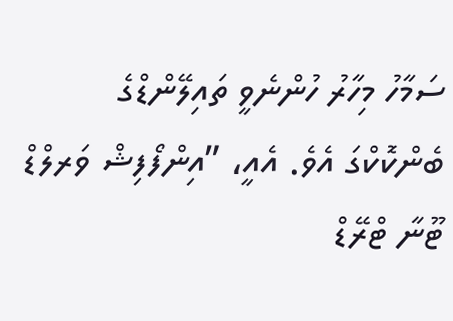ސަމާހު މިހާރު ހުންނެވީ ތައިލޭންޑްގެ ބެންކޮކްގަ އެވެ. އެއީ، ”އިންފޯފިޝް ވަރލްޑް ޓޫނާ ޓްރޭޑް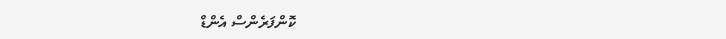ކޮންފަރެންސް އެންޑް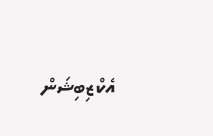އެކްޒިބިޝަން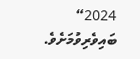2024“ ބައިވެރިވުމަށެވެ.